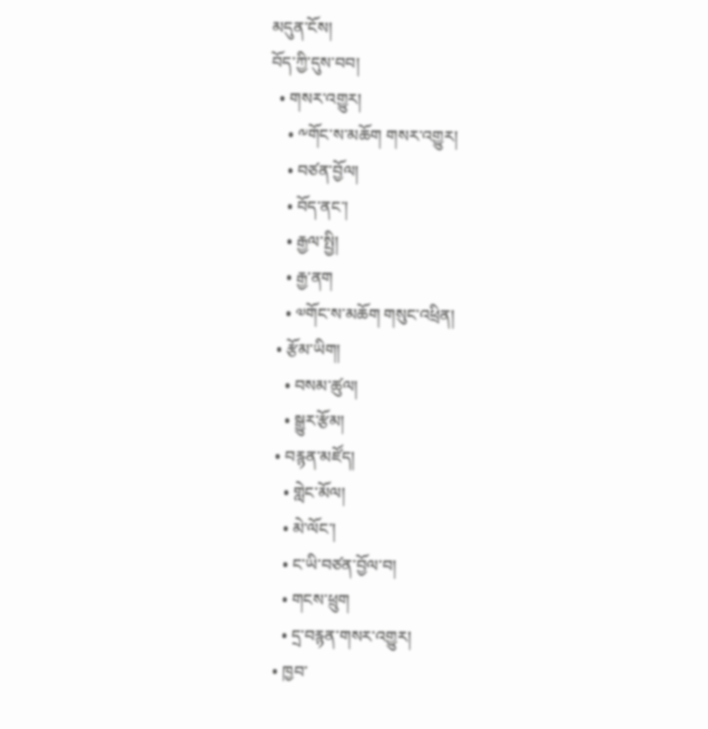མདུན་ངོས།
བོད་ཀྱི་དུས་བབ།
  • གསར་འགྱུར།
    • ༸གོང་ས་མཆོག གསར་འགྱུར།
    • བཙན་བྱོལ།
    • བོད་ནང་།
    • རྒྱལ་སྤྱི།
    • རྒྱ་ནག
    • ༧གོང་ས་མཆོག གསུང་འཕྲིན།
  • རྩོམ་ཡིག།
    • བསམ་ཚུལ།
    • སྒྱུར་རྩོམ།
  • བརྙན་མཛོད།
    • གླེང་མོལ།
    • མེ་ལོང་།
    • ང་ཡི་བཙན་བྱོལ་བ།
    • གངས་ཕྲུག
    • དྲ་བརྙན་གསར་འགྱུར།
  • ཁྱབ་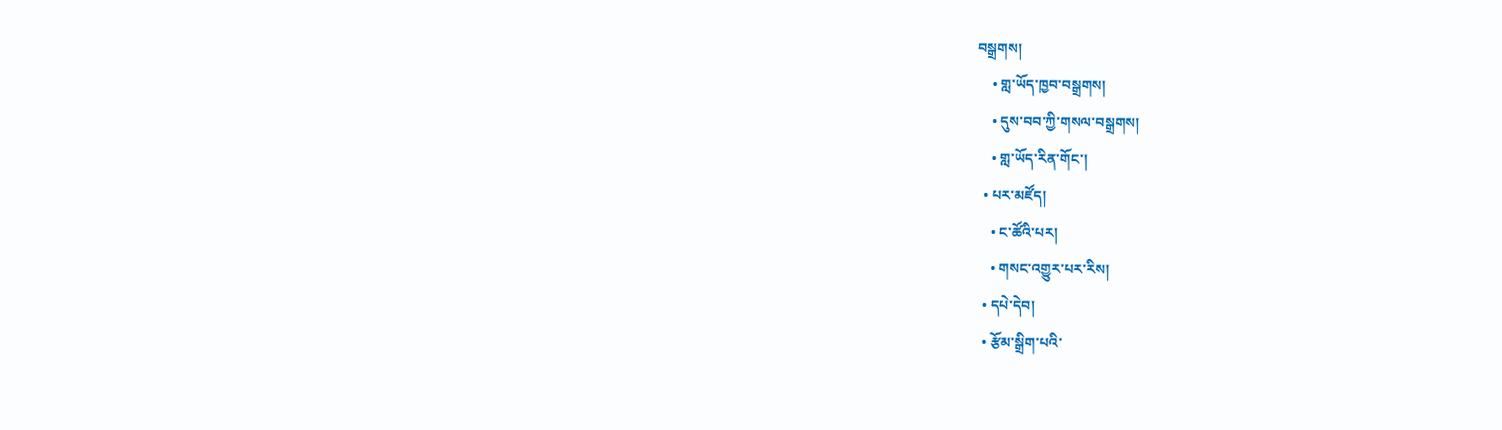བསྒྲགས།
    • གླ་ཡོད་ཁྱབ་བསྒྲགས།
    • དུས་བབ་ཀྱི་གསལ་བསྒྲགས།
    • གླ་ཡོད་རིན་གོང་།
  • པར་མཛོད།
    • ང་ཚོའི་པར།
    • གསང་འགྱུར་པར་རིས།
  • དཔེ་དེབ།
  • རྩོམ་སྒྲིག་པའི་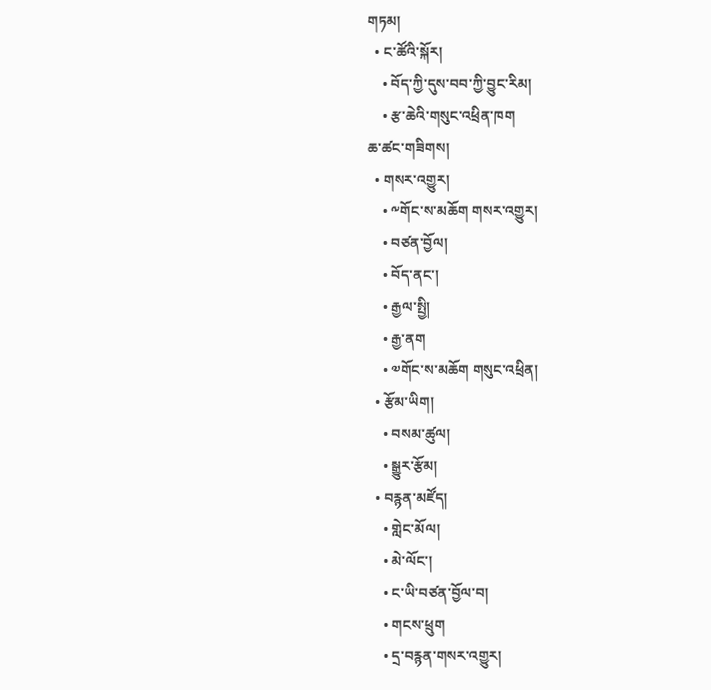གཏམ།
  • ང་ཚོའི་སྐོར།
    • བོད་ཀྱི་དུས་བབ་ཀྱི་བྱུང་རིམ།
    • རྩ་ཆེའི་གསུང་འཕྲིན་ཁག
ཆ་ཚང་གཟིགས།
  • གསར་འགྱུར།
    • ༸གོང་ས་མཆོག གསར་འགྱུར།
    • བཙན་བྱོལ།
    • བོད་ནང་།
    • རྒྱལ་སྤྱི།
    • རྒྱ་ནག
    • ༧གོང་ས་མཆོག གསུང་འཕྲིན།
  • རྩོམ་ཡིག།
    • བསམ་ཚུལ།
    • སྒྱུར་རྩོམ།
  • བརྙན་མཛོད།
    • གླེང་མོལ།
    • མེ་ལོང་།
    • ང་ཡི་བཙན་བྱོལ་བ།
    • གངས་ཕྲུག
    • དྲ་བརྙན་གསར་འགྱུར།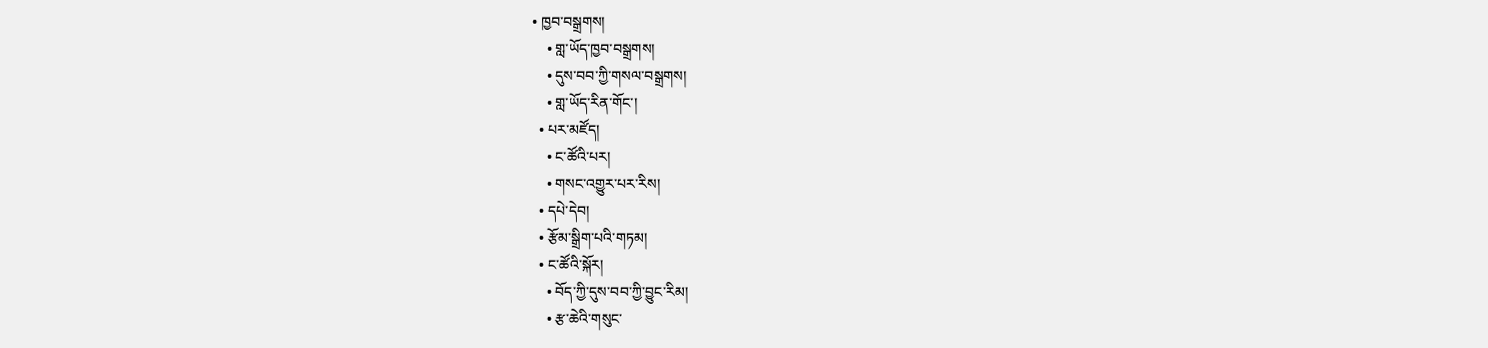• ཁྱབ་བསྒྲགས།
    • གླ་ཡོད་ཁྱབ་བསྒྲགས།
    • དུས་བབ་ཀྱི་གསལ་བསྒྲགས།
    • གླ་ཡོད་རིན་གོང་།
  • པར་མཛོད།
    • ང་ཚོའི་པར།
    • གསང་འགྱུར་པར་རིས།
  • དཔེ་དེབ།
  • རྩོམ་སྒྲིག་པའི་གཏམ།
  • ང་ཚོའི་སྐོར།
    • བོད་ཀྱི་དུས་བབ་ཀྱི་བྱུང་རིམ།
    • རྩ་ཆེའི་གསུང་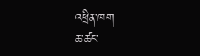འཕྲིན་ཁག
ཆ་ཚང་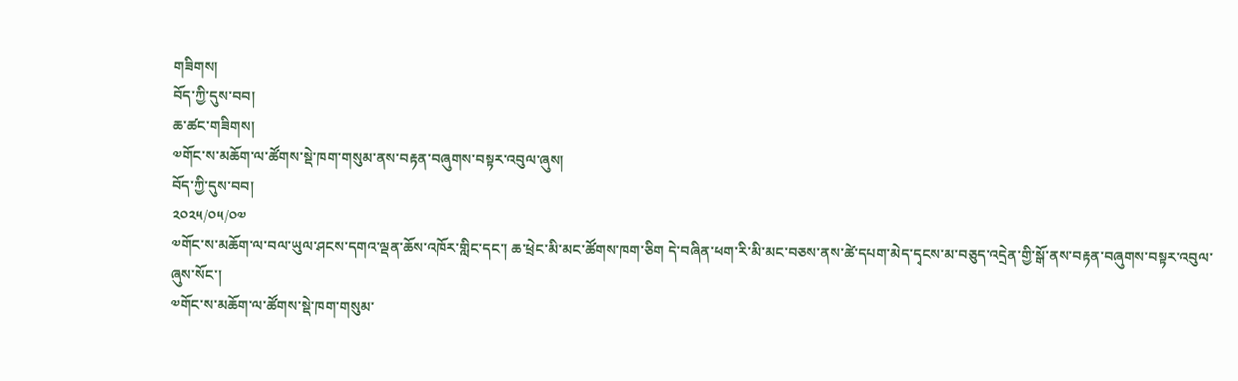གཟིགས།
བོད་ཀྱི་དུས་བབ།
ཆ་ཚང་གཟིགས།
༧གོང་ས་མཆོག་ལ་ཚོགས་སྡེ་ཁག་གསུམ་ནས་བརྟན་བཞུགས་བསྟར་འབུལ་ཞུས།
བོད་ཀྱི་དུས་བབ།
༢༠༢༥/༠༥/༠༧
༧གོང་ས་མཆོག་ལ་བལ་ཡུལ་ཤངས་དགའ་ལྡན་ཆོས་འཁོར་གླིང་དང་། ཆ་ཕྲེང་མི་མང་ཚོགས་ཁག་ཅིག དེ་བཞིན་ཕག་རི་མི་མང་བཅས་ནས་ཚེ་དཔག་མེད་དྭངས་མ་བཅུད་འདྲེན་གྱི་སྒོ་ནས་བརྟན་བཞུགས་བསྟར་འབུལ་ཞུས་སོང་།
༧གོང་ས་མཆོག་ལ་ཚོགས་སྡེ་ཁག་གསུམ་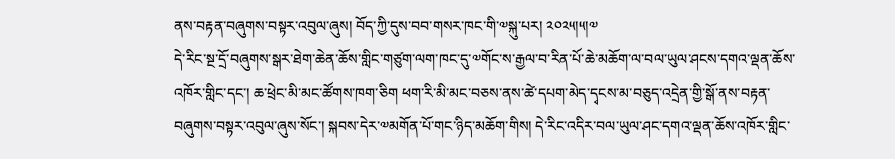ནས་བརྟན་བཞུགས་བསྟར་འབུལ་ཞུས། བོད་ཀྱི་དུས་བབ་གསར་ཁང་གི་༧སྐུ་པར། ༢༠༢༥།༥།༧
དེ་རིང་སྔ་དྲོ་བཞུགས་སྒར་ཐེག་ཆེན་ཆོས་གླིང་གཙུག་ལག་ཁང་དུ་༧གོང་ས་རྒྱལ་བ་རིན་པོ་ཆེ་མཆོག་ལ་བལ་ཡུལ་ཤངས་དགའ་ལྡན་ཆོས་འཁོར་གླིང་དང་། ཆ་ཕྲེང་མི་མང་ཚོགས་ཁག་ཅིག ཕག་རི་མི་མང་བཅས་ནས་ཚེ་དཔག་མེད་དྭངས་མ་བཅུད་འདྲེན་གྱི་སྒོ་ནས་བརྟན་བཞུགས་བསྟར་འབུལ་ཞུས་སོང་། སྐབས་དེར་༧མགོན་པོ་གང་ཉིད་མཆོག་གིས། དེ་རིང་འདིར་བལ་ཡུལ་ཤང་དགའ་ལྡན་ཆོས་འཁོར་གླིང་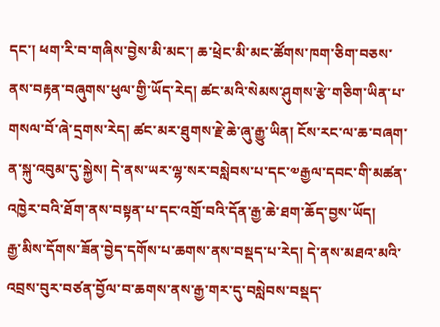དང་། ཕག་རི་བ་གཞིས་བྱེས་མི་མང་། ཆ་ཕྲེང་མི་མང་ཚོགས་ཁག་ཅིག་བཅས་ནས་བརྟན་བཞུགས་ཕུལ་གྱི་ཡོད་རེད། ཚང་མའི་སེམས་ཤུགས་རྩེ་གཅིག་ཡིན་པ་གསལ་བོ་ཞེ་དྲགས་རེད། ཚང་མར་ཐུགས་རྗེ་ཆེ་ཞུ་རྒྱུ་ཡིན། ངོས་རང་ལ་ཆ་བཞག་ན་སྐུ་འབུམ་དུ་སྐྱེས། དེ་ནས་ཡར་ལྷ་སར་བསླེབས་པ་དང་༧རྒྱལ་དབང་གི་མཚན་འཁྱེར་བའི་ཐོག་ནས་བསྟན་པ་དང་འགྲོ་བའི་དོན་རྒྱ་ཆེ་ཐག་ཆོད་བྱས་ཡོད།
རྒྱ་མིས་དོགས་ཟོན་བྱེད་དགོས་པ་ཆགས་ནས་བསྡད་པ་རེད། དེ་ནས་མཐའ་མའི་འབྲས་བུར་བཙན་བྱོལ་བ་ཆགས་ནས་རྒྱ་གར་དུ་བསླེབས་བསྡད་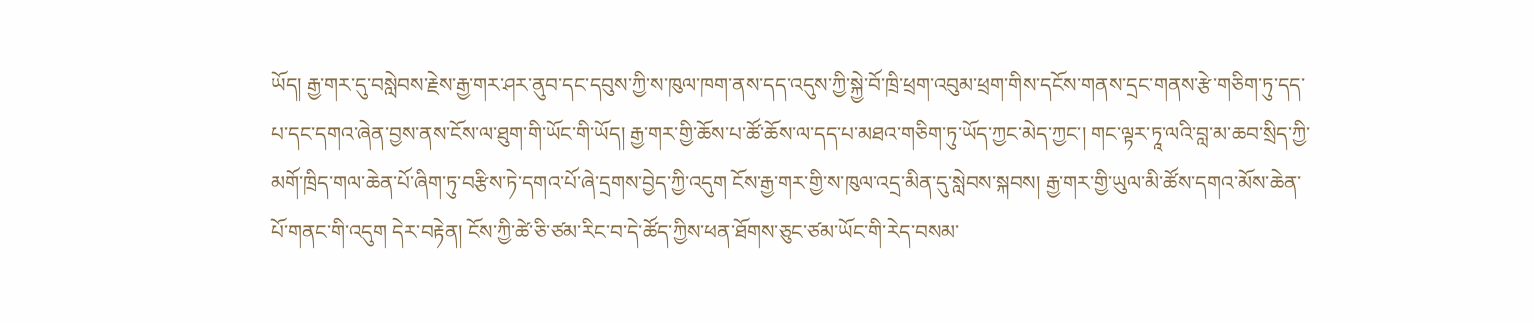ཡོད། རྒྱ་གར་དུ་བསླེབས་རྗེས་རྒྱ་གར་ཤར་ནུབ་དང་དབུས་ཀྱི་ས་ཁུལ་ཁག་ནས་དད་འདུས་ཀྱི་སྐྱེ་བོ་ཁྲི་ཕྲག་འབུམ་ཕྲག་གིས་དངོས་གནས་དྲང་གནས་རྩེ་གཅིག་ཏུ་དད་པ་དང་དགའ་ཞེན་བྱས་ནས་ངོས་ལ་ཐུག་གི་ཡོང་གི་ཡོད། རྒྱ་གར་གྱི་ཆོས་པ་ཚོ་ཆོས་ལ་དད་པ་མཐའ་གཅིག་ཏུ་ཡོད་ཀྱང་མེད་ཀྱང་། གང་ལྟར་ཏཱ་ལའི་བླ་མ་ཆབ་སྲིད་ཀྱི་མགོ་ཁྲིད་གལ་ཆེན་པོ་ཞིག་ཏུ་བརྩིས་ཏེ་དགའ་པོ་ཞེ་དྲགས་བྱེད་ཀྱི་འདུག ངོས་རྒྱ་གར་གྱི་ས་ཁུལ་འདྲ་མིན་དུ་སླེབས་སྐབས། རྒྱ་གར་གྱི་ཡུལ་མི་ཚོས་དགའ་མོས་ཆེན་པོ་གནང་གི་འདུག དེར་བརྟེན། ངོས་ཀྱི་ཚེ་ཅི་ཙམ་རིང་བ་དེ་ཚོད་ཀྱིས་ཕན་ཐོགས་ཅུང་ཙམ་ཡོང་གི་རེད་བསམ་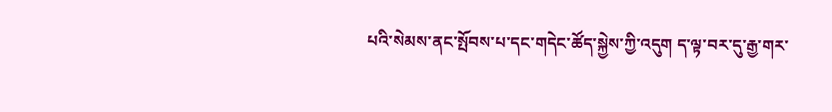པའི་སེམས་ནང་སྤོབས་པ་དང་གདེང་ཚོད་སྐྱེས་ཀྱི་འདུག ད་ལྟ་བར་དུ་རྒྱ་གར་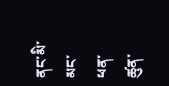ནང་མི་མང་ཕན་ཚུན་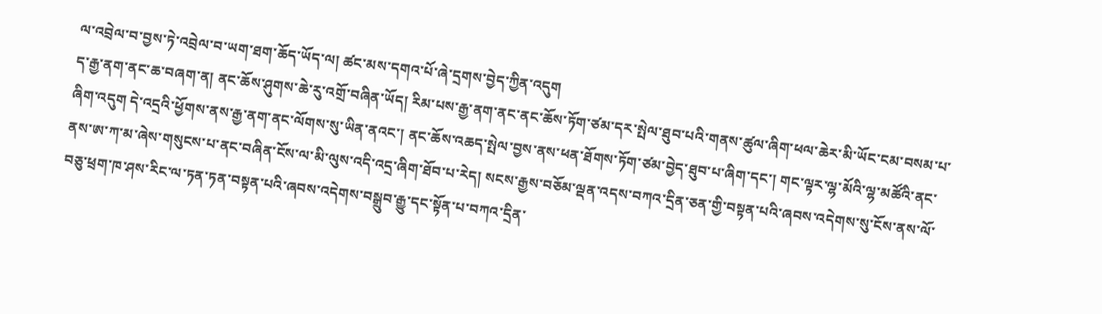ལ་འབྲེལ་བ་བྱས་ཏེ་འབྲེལ་བ་ཡག་ཐག་ཆོད་ཡོད་ལ། ཚང་མས་དགའ་པོ་ཞེ་དྲགས་བྱེད་ཀྱིན་འདུག
ད་རྒྱ་ནག་ནང་ཆ་བཞག་ན། ནང་ཆོས་ཤུགས་ཆེ་རུ་འགྲོ་བཞིན་ཡོད། རིམ་པས་རྒྱ་ནག་ནང་ནང་ཆོས་ཏོག་ཙམ་དར་སྤེལ་ཐུབ་པའི་གནས་ཚུལ་ཞིག་ཕལ་ཆེར་མི་ཡོང་ངམ་བསམ་པ་ཞིག་འདུག དེ་འདྲའི་ཕྱོགས་ནས་རྒྱ་ནག་ནང་ལོགས་སུ་ཡིན་ནའང་། ནང་ཆོས་འཆད་སྤེལ་བྱས་ནས་ཕན་ཐོགས་ཏོག་ཙམ་བྱེད་ཐུབ་པ་ཞིག་དང་། གང་ལྟར་ལྷ་མོའི་ལྷ་མཚོའི་ནང་ནས་ཨ་ཀ་མ་ཞེས་གསུངས་པ་ནང་བཞིན་ངོས་ལ་མི་ལུས་འདི་འདྲ་ཞིག་ཐོབ་པ་རེད། སངས་རྒྱས་བཅོམ་ལྡན་འདས་བཀའ་དྲིན་ཅན་གྱི་བསྟན་པའི་ཞབས་འདེགས་སུ་ངོས་ནས་ལོ་བཅུ་ཕྲག་ཁ་ཤས་རིང་ལ་ཏན་ཏན་བསྟན་པའི་ཞབས་འདེགས་བསྒྲུབ་རྒྱུ་དང་སྟོན་པ་བཀའ་དྲིན་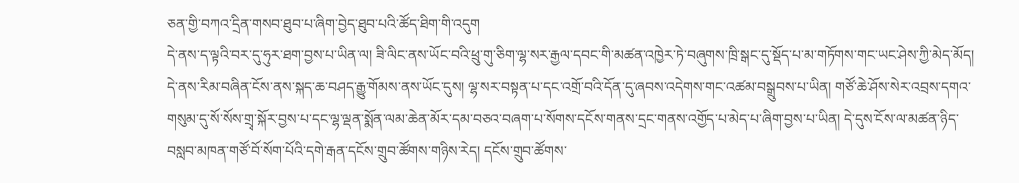ཅན་གྱི་བཀའ་དྲིན་གསབ་ཐུབ་པ་ཞིག་བྱེད་ཐུབ་པའི་ཚོད་ཐིག་གི་འདུག
དེ་ནས་ད་ལྟའི་བར་དུ་ཧུར་ཐག་བྱས་པ་ཡིན་ལ། ཟི་ལིང་ནས་ཡོང་བའི་ཕྲུ་གུ་ཅིག་ལྷ་སར་རྒྱལ་དབང་གི་མཚན་འཁྱེར་ཏེ་བཞུགས་ཁྲི་སྒང་དུ་སྡོད་པ་མ་གཏོགས་གང་ཡང་ཤེས་ཀྱི་མེད་མོད། དེ་ནས་རིམ་བཞིན་ངོས་ནས་སྐད་ཆ་བཤད་རྒྱུ་གོམས་ནས་ཡོང་དུས། ལྷ་སར་བསྟན་པ་དང་འགྲོ་བའི་དོན་དུ་ཞབས་འདེགས་གང་འཚམ་བསྒྲུབས་པ་ཡིན། གཙོ་ཆེ་ཤོས་སེར་འབྲས་དགའ་གསུམ་དུ་སོ་སོས་གྲྭ་སྐོར་བྱས་པ་དང་ལྷ་ལྡན་སྨོན་ལམ་ཆེན་མོར་དམ་བཅའ་བཞག་པ་སོགས་དངོས་གནས་དྲང་གནས་འགྱོད་པ་མེད་པ་ཞིག་བྱས་པ་ཡིན། དེ་དུས་ངོས་ལ་མཚན་ཉིད་བསླབ་མཁན་གཙོ་བོ་སོག་པོའི་དགེ་རྒན་དངོས་གྲུབ་ཚོགས་གཉིས་རེད། དངོས་གྲུབ་ཚོགས་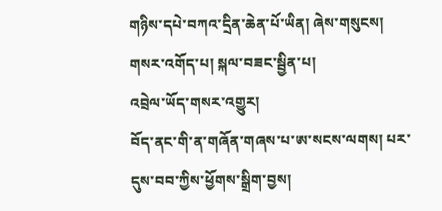གཉིས་དཔེ་བཀའ་དྲིན་ཆེན་པོ་ཡིན། ཞེས་གསུངས།
གསར་འགོད་པ། སྐལ་བཟང་སྦྱིན་པ།
འབྲེལ་ཡོད་གསར་འགྱུར།
བོད་ནང་གི་ན་གཞོན་གཞས་པ་ཨ་སངས་ལགས། པར་དུས་བབ་ཀྱིས་ཕྱོགས་སྒྲིག་བྱས།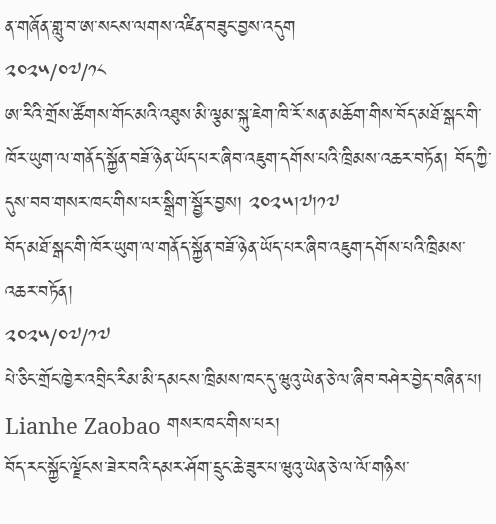ན་གཞོན་གླུ་བ་ཨ་སངས་ལགས་འཛིན་བཟུང་བྱས་འདུག
༢༠༢༥/༠༧/༡༨
ཨ་རིའི་གྲོས་ཚོགས་གོང་མའི་འཐུས་མི་ལྕམ་སྐུ་ཇེག་ཁི་རོ་སན་མཆོག་གིས་བོད་མཐོ་སྒང་གི་ཁོར་ཡུག་ལ་གནོད་སྐྱོན་བཟོ་ཉེན་ཡོད་པར་ཞིབ་འཇུག་དགོས་པའི་ཁྲིམས་འཆར་བཏོན། བོད་ཀྱི་དུས་བབ་གསར་ཁང་གིས་པར་སྒྲིག་སྦྱོར་བྱས། ༢༠༢༥།༧།༡༧
བོད་མཐོ་སྒང་གི་ཁོར་ཡུག་ལ་གནོད་སྐྱོན་བཟོ་ཉེན་ཡོད་པར་ཞིབ་འཇུག་དགོས་པའི་ཁྲིམས་འཆར་བཏོན།
༢༠༢༥/༠༧/༡༧
པེ་ཅིང་གྲོང་ཁྱེར་འབྲིང་རིམ་མི་དམངས་ཁྲིམས་ཁང་དུ་ཝུའུ་ཡེན་ཅེ་ལ་ཞིབ་བཤེར་བྱེད་བཞིན་པ། Lianhe Zaobao གསར་ཁང་གིས་པར།
བོད་རང་སྐྱོང་ལྗོངས་ཟེར་བའི་དམར་ཤོག་དྲུང་ཆེ་ཟུར་པ་ཝུའུ་ཡེན་ཅེ་ལ་ལོ་གཉིས་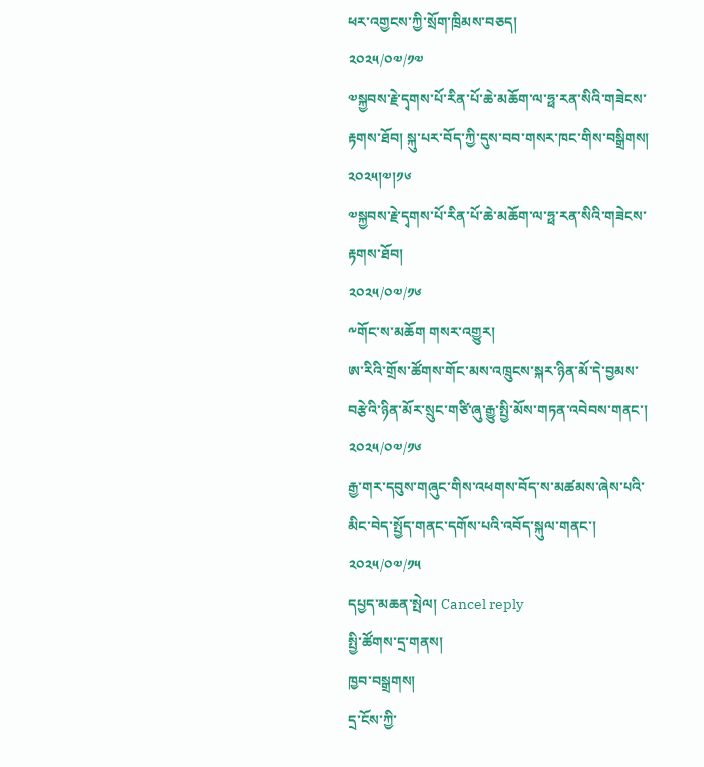ཕར་འགྱངས་ཀྱི་སྲོག་ཁྲིམས་བཅད།
༢༠༢༥/༠༧/༡༧
༧སྐྱབས་རྗེ་དྭགས་པོ་རིན་པོ་ཆེ་མཆོག་ལ་ཧྥ་རན་སིའི་གཟེངས་རྟགས་ཐོབ། སྐུ་པར་བོད་ཀྱི་དུས་བབ་གསར་ཁང་གིས་བསྒྲིགས། ༢༠༢༥།༧།༡༦
༧སྐྱབས་རྗེ་དྭགས་པོ་རིན་པོ་ཆེ་མཆོག་ལ་ཧྥ་རན་སིའི་གཟེངས་རྟགས་ཐོབ།
༢༠༢༥/༠༧/༡༦
༸གོང་ས་མཆོག གསར་འགྱུར།
ཨ་རིའི་གྲོས་ཚོགས་གོང་མས་འཁྲུངས་སྐར་ཉིན་མོ་དེ་བྱམས་བརྩེའི་ཉིན་མོར་སྲུང་གཙི་ཞུ་རྒྱུ་སྤྱི་མོས་གཏན་འབེབས་གནང་།
༢༠༢༥/༠༧/༡༦
རྒྱ་གར་དབུས་གཞུང་གིས་འཕགས་བོད་ས་མཚམས་ཞེས་པའི་མིང་བེད་སྤྱོད་གནང་དགོས་པའི་འབོད་སྐུལ་གནང་།
༢༠༢༥/༠༧/༡༥
དཔྱད་མཆན་སྤེལ། Cancel reply
སྤྱི་ཚོགས་དྲ་གནས།
ཁྱབ་བསྒྲགས།
དྲ་ངོས་ཀྱི་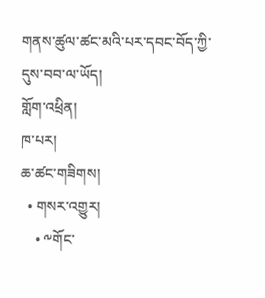གནས་ཚུལ་ཚང་མའི་པར་དབང་བོད་ཀྱི་དུས་བབ་ལ་ཡོད།
གློག་འཕྲིན།
ཁ་པར།
ཆ་ཚང་གཟིགས།
  • གསར་འགྱུར།
    • ༸གོང་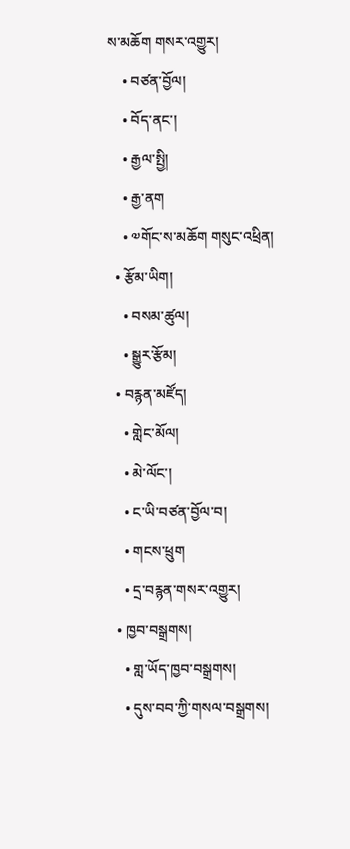ས་མཆོག གསར་འགྱུར།
    • བཙན་བྱོལ།
    • བོད་ནང་།
    • རྒྱལ་སྤྱི།
    • རྒྱ་ནག
    • ༧གོང་ས་མཆོག གསུང་འཕྲིན།
  • རྩོམ་ཡིག།
    • བསམ་ཚུལ།
    • སྒྱུར་རྩོམ།
  • བརྙན་མཛོད།
    • གླེང་མོལ།
    • མེ་ལོང་།
    • ང་ཡི་བཙན་བྱོལ་བ།
    • གངས་ཕྲུག
    • དྲ་བརྙན་གསར་འགྱུར།
  • ཁྱབ་བསྒྲགས།
    • གླ་ཡོད་ཁྱབ་བསྒྲགས།
    • དུས་བབ་ཀྱི་གསལ་བསྒྲགས།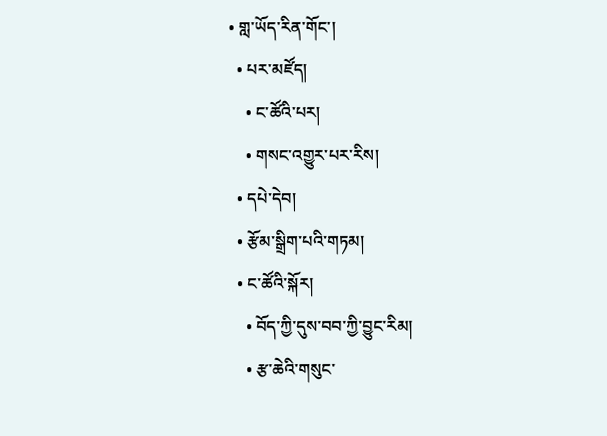• གླ་ཡོད་རིན་གོང་།
  • པར་མཛོད།
    • ང་ཚོའི་པར།
    • གསང་འགྱུར་པར་རིས།
  • དཔེ་དེབ།
  • རྩོམ་སྒྲིག་པའི་གཏམ།
  • ང་ཚོའི་སྐོར།
    • བོད་ཀྱི་དུས་བབ་ཀྱི་བྱུང་རིམ།
    • རྩ་ཆེའི་གསུང་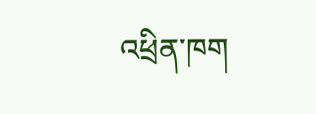འཕྲིན་ཁག